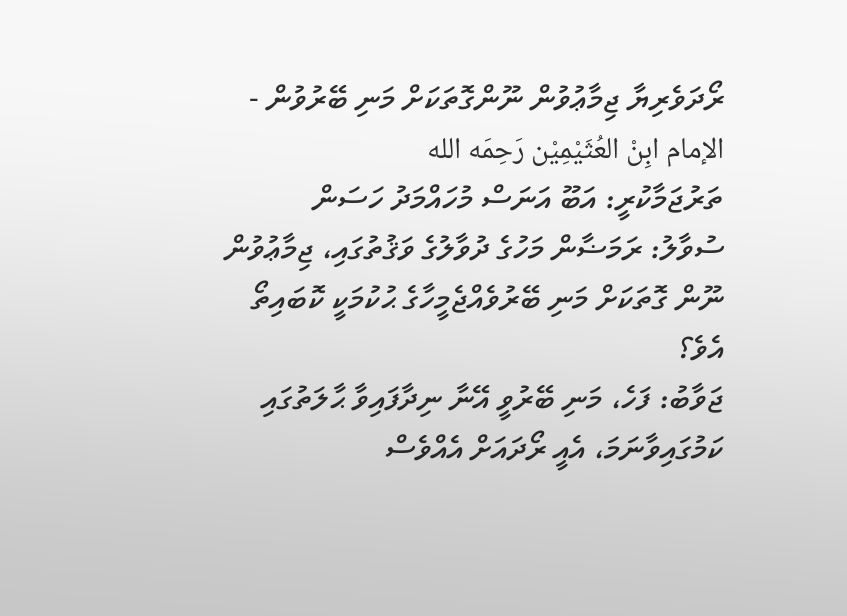ރޯދަވެރިޔާ ޖިމާޢުވުން ނޫންގޮތަކަށް މަނި ބޭރުވުން - الإمام ابِنْ العُثَيْمِيْن رَحِمَه الله
ތަރުޖަމާކުރީ: އަބޫ އަނަސް މުހައްމަދު ހަސަން
ސުވާލު: ރަމަޟާން މަހުގެ ދުވާލުގެ ވަޤުތުގައި، ޖިމާޢުވުން ނޫން ގޮތަކަށް މަނި ބޭރުވެއްޖެމީހާގެ ޙުކުމަކީ ކޮބައިތޯ އެވެ؟
ޖަވާބު: ފަހެ، މަނި ބޭރުވީ އޭނާ ނިދާފައިވާ ޙާލަތުގައި ކަމުގައިވާނަމަ، އެއީ ރޯދައަށް އެއްވެސް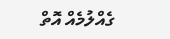ގެއްލުމެއް އޮތް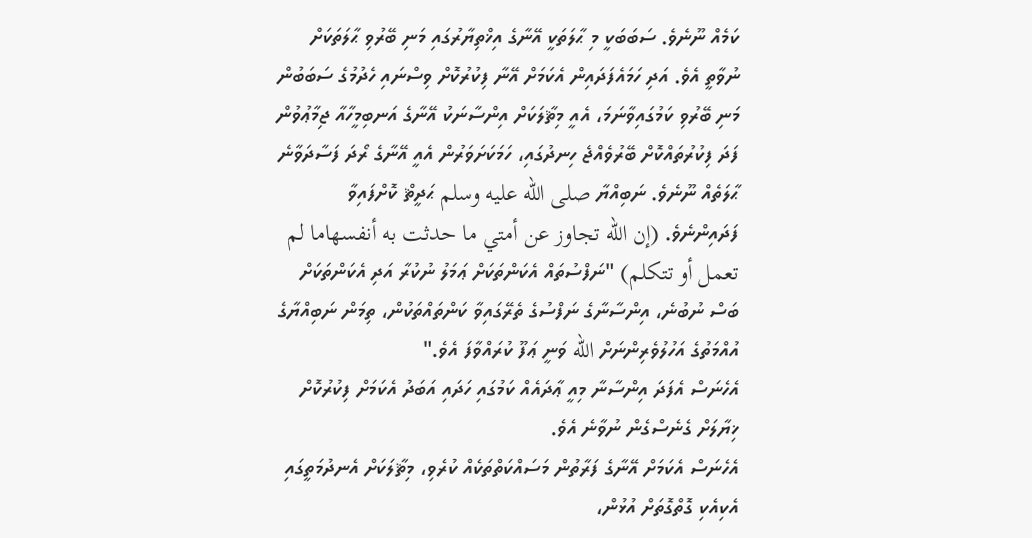ކަމެއް ނޫނެވެ. ސަބަބަކީ މި ޙާލަތަކީ އޭނާގެ އިޚްތިޔާރުގައި މަނި ބޭރުވި ޙާލަތަކަށް ނުވާތީ އެވެ. އަދި ހަމައެފަދައިން އެކަމަށް އޭނާ ފިކުރުކޮށް ވިސްނައި ހެދުމުގެ ސަބަބުން މަނި ބޭރުވި ކަމުގައިވާނަމަ، އެއީ މިޘާލަކަށް އިންސާނަކު އޭނާގެ އަނބިމީހާއާ ޖިމާޢުވުން ފަދަ ފިކުރުތައްކޮށް ބޭރުވެއްޖެ ހިނދުގައި، ހަމަކަށަވަރުން އެއީ އޭނާގެ ރޯދަ ފަސާދަވާނެ ޙާލަތެއް ނޫނެވެ. ނަބިއްޔާ صلى الله عليه وسلم ޙަދީޘް ކޮށްފައިވާ ފަދައިންނެވެ. (إن الله تجاوز عن أمتي ما حدثت به أنفسهاما لم تعمل أو تتكلم) "ނަފްސުތައް އެކަންތަކަށް ޢަމަލު ނުކުރާ އަދި އެކަންތަކަށް ބަސް ނުބުނެ، އިންސާނާގެ ނަފްސުގެ ތެރޭގައިވާ ކަންތައްތަކުން، ތިމަން ނަބިއްޔާގެ އުއްމަތުގެ އަހުލުވެރިންނަށް الله ވަނީ ޢަފޫ ކުރައްވާފަ އެވެ."
އެހެނަސް އެފަދަ އިންސާނާ މިއީ ޢާދައެއް ކަމުގައި ހަދައި އަބަދު އެކަމަށް ފިކުރުކޮށް ޚިޔާލަށް ގެނެސްގެން ނުވާނެ އެވެ.
އެހެނަސް އެކަމަށް އޭނާގެ ފަރާތުން މަސައްކަތްތަކެއް ކުރެވި، މިޘާލަކަށް އެނދުމަތީގައި އެކިއެކި ގޮތްގޮތަށް އުޅުން،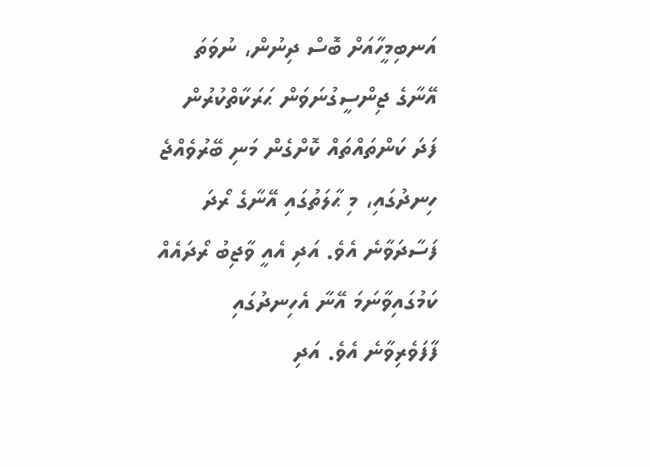އަނބިމީހާއަށް ބޮސް ދިނުން، ނުވަތަ އޭނާގެ ޖިންސީގުނަވަން ޙަރަކާތްކުރުން ފަދަ ކަންތައްތައް ކޮށްގެން މަނި ބޭރުވެއްޖެ ހިނދުގައި، މި ޙާލަތުގައި އޭނާގެ ރޯދަ ފަސާދަވާނެ އެވެ. އަދި އެއީ ވާޖިބު ރޯދައެއް ކަމުގައިވާނަމަ އޭނާ އެހިނދުގައި ފާފަވެރިވާނެ އެވެ. އަދި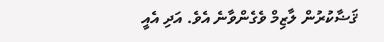ޤަޟާކުރުން ލާޒިމް ވެގެންވާނެ އެވެ. އަދި އެއީ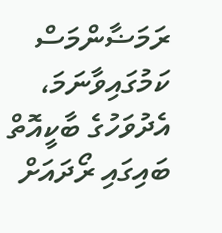ރަމަޟާންމަސް ކަމުގައިވާނަމަ، އެދުވަހުގެ ބާކީއޮތް ބައިގައި ރޯދައަށް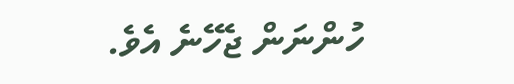ހުންނަން ޖެހޭނެ އެވެ.